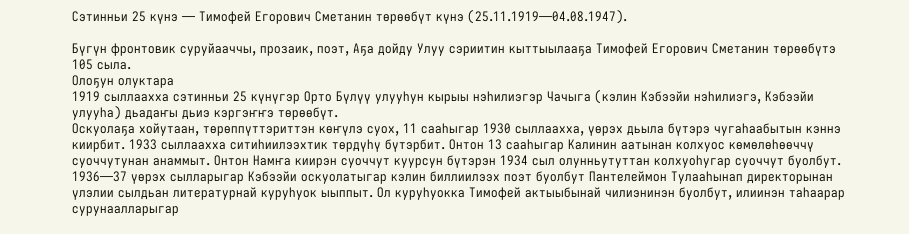Сэтинньи 25 күнэ — Тимофей Егорович Сметанин төрөөбүт күнэ (25.11.1919—04.08.1947).

Бүгүн фронтовик суруйааччы, прозаик, поэт, Аҕа дойду Улуу сэриитин кыттыылааҕа Тимофей Егорович Сметанин төрөөбүтэ 105 сыла.
Олоҕун олуктара
1919 сыллаахха сэтинньи 25 күнүгэр Орто Бүлүү улууһун кырыы нэһилиэгэр Чачыга (кэлин Кэбээйи нэһилиэгэ, Кэбээйи улууһа) дьадаҥы дьиэ кэргэҥҥэ төрөөбүт.
Оскуолаҕа хойутаан, төрөппүттэриттэн көҥүлэ суох, 11 сааһыгар 1930 сыллаахха, үөрэх дьыла бүтэрэ чугаһаабытын кэннэ киирбит. 1933 сыллаахха ситиһиилээхтик төрдүһү бүтэрбит. Онтон 13 сааһыгар Калинин аатынан колхуос көмөлөһөөччү суоччутунан анаммыт. Онтон Намҥа киирэн суоччут куурсун бүтэрэн 1934 сыл олунньутуттан колхуоһугар суоччут буолбут.
1936—37 үөрэх сылларыгар Кэбээйи оскуолатыгар кэлин биллиилээх поэт буолбут Пантелеймон Тулааһынап директорынан үлэлии сылдьан литературнай куруһуок ыыппыт. Ол куруһуокка Тимофей актыыбынай чилиэнинэн буолбут, илиинэн таһаарар сурунаалларыгар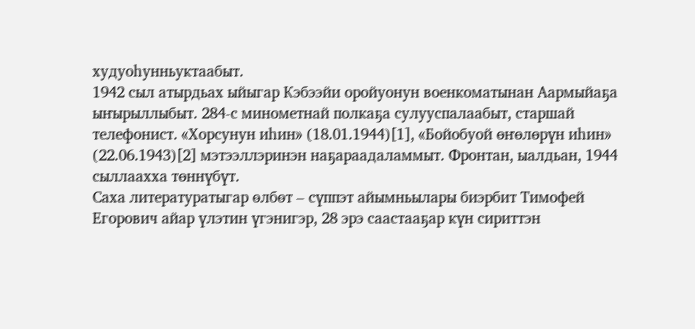худуоһунньуктаабыт.
1942 сыл атырдьах ыйыгар Кэбээйи оройуонун военкоматынан Аармыйаҕа ыҥырыллыбыт. 284-с минометнай полкаҕа сулууспалаабыт, старшай телефонист. «Хорсунун иһин» (18.01.1944)[1], «Бойобуой өҥөлөрүн иһин» (22.06.1943)[2] мэтээллэринэн наҕараадаламмыт. Фронтан, ыалдьан, 1944 сыллаахха төннүбүт.
Саха литературатыгар ѳлбѳт – сүппэт айымньылары биэрбит Тимофей Егорович айар үлэтин үгэнигэр, 28 эрэ саастааҕар күн сириттэн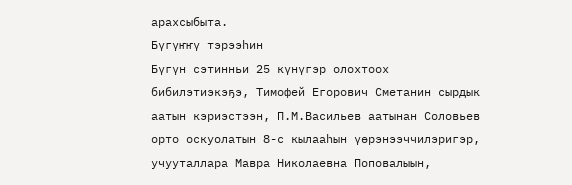арахсыбыта.
Бүгүҥҥү тэрээһин
Бүгүн сэтинньи 25 күнүгэр олохтоох бибилэтиэкэҕэ, Тимофей Егорович Сметанин сырдык аатын кэриэстээн, П.М.Васильев аатынан Соловьев орто оскуолатын 8-с кылааһын үөрэнээччилэригэр, учууталлара Мавра Николаевна Поповалыын,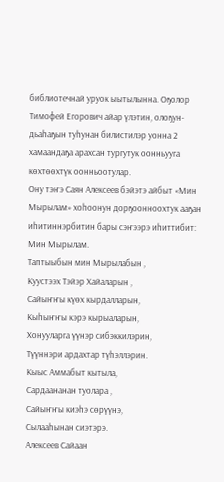библиотечнай уруок ыытылынна. Оҕолор Тимофей Егорович айар үлэтин, олоҕун-дьаһаҕын туһунан билистилэр уонна 2 хамаандаҕа арахсан тургутук оонньууга көхтөөхтүк оонньоотулар.
Ону тэҥэ Саян Алексеев бэйэтэ айбыт «Мин Мырылам» хоһоонун дорҕоонноохтук ааҕан иһитиннэрбитин бары сэҥээрэ иһиттибит:
Мин Мырылам.
Таптыыбын мин Мырылабын ,
Куустээх Тэйэр Хайаларын ,
Сайыҥҥы күөх кырдалларын,
Кыһыҥҥы кэрэ кырыаларын,
Хонууларга үүнэр сибэккилэрин,
Түүннэри ардахтар түһэллэрин.
Кыыс Аммабыт кытыла,
Сардаананан туолара ,
Сайыҥҥы киэһэ сөрүүнэ,
Сылааһынан сиэтэрэ.
Алексеев Сайаан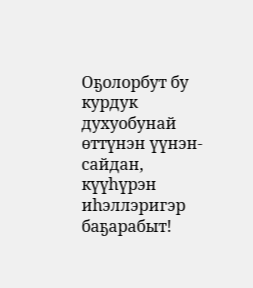Оҕолорбут бу курдук духуобунай өттүнэн үүнэн-сайдан, күүһүрэн иһэллэригэр баҕарабыт!